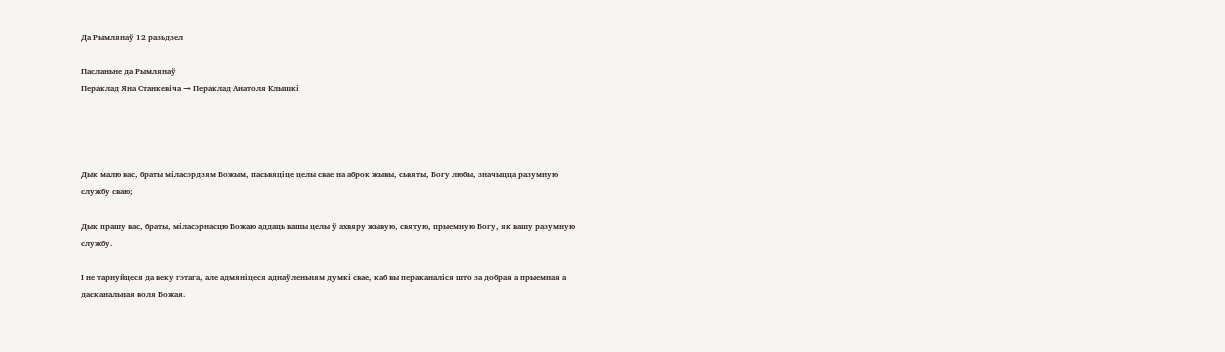Да Рымлянаў 12 разьдзел

Пасланьне да Рымлянаў
Пераклад Яна Станкевіча → Пераклад Анатоля Клышкi




Дык малю вас, браты міласэрдзям Божым, пасьвяціце целы свае на аброк жывы, сьвяты, Богу любы, значыцца разумную службу сваю;

Дык прашу вас, браты, міласэрнасцю Божаю аддаць вашы целы ў ахвяру жывую, святую, прыемную Богу, як вашу разумную службу.

І не тарнуйцеся да веку гэтага, але адмяніцеся аднаўленьням думкі свае, каб вы пераканаліся што за добрая а прыемная а дасканальная воля Божая.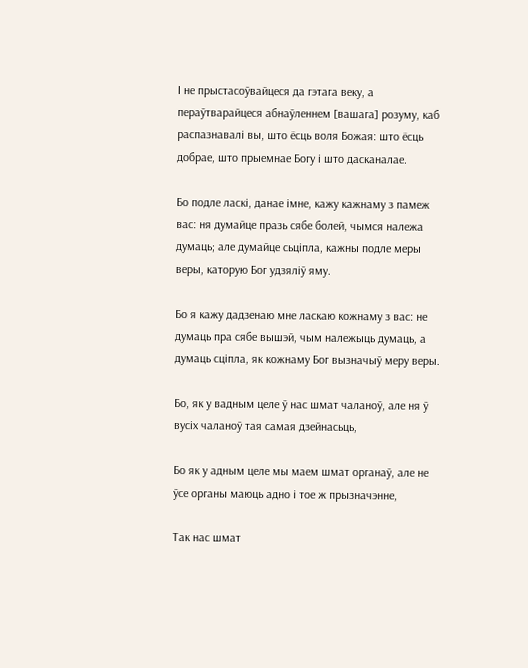І не прыстасоўвайцеся да гэтага веку, а пераўтварайцеся абнаўленнем [вашага] розуму, каб распазнавалі вы, што ёсць воля Божая: што ёсць добрае, што прыемнае Богу і што дасканалае.

Бо подле ласкі, данае імне, кажу кажнаму з памеж вас: ня думайце празь сябе болей, чымся належа думаць; але думайце сьціпла, кажны подле меры веры, каторую Бог удзяліў яму.

Бо я кажу дадзенаю мне ласкаю кожнаму з вас: не думаць пра сябе вышэй, чым належыць думаць, а думаць сціпла, як кожнаму Бог вызначыў меру веры.

Бо, як у вадным целе ў нас шмат чаланоў, але ня ў вусіх чаланоў тая самая дзейнасьць,

Бо як у адным целе мы маем шмат органаў, але не ўсе органы маюць адно і тое ж прызначэнне,

Так нас шмат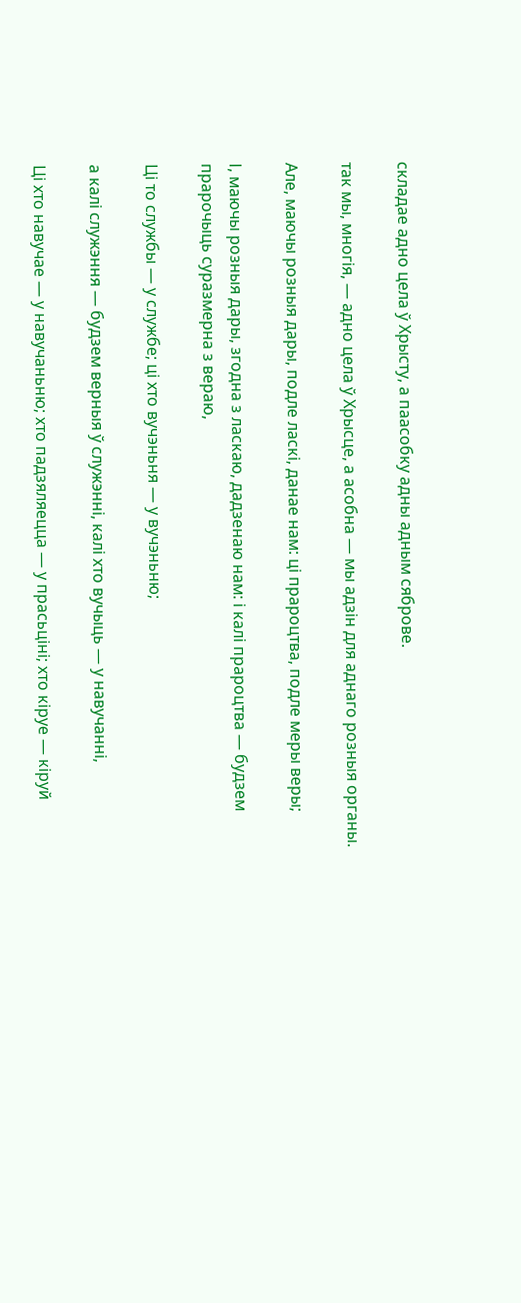складае адно цела ў Хрысту, а паасобку адны адным сяброве.

так мы, многія, — адно цела ў Хрысце, а асобна — мы адзін для аднаго розныя органы.

Але, маючы розныя дары, подле ласкі, данае нам: ці прароцтва, подле меры веры;

І, маючы розныя дары, згодна з ласкаю, дадзенаю нам: і калі прароцтва — будзем прарочыць суразмерна з вераю,

Ці то службы — у службе; ці хто вучэньня — у вучэньню;

а калі служэння — будзем верныя ў служэнні, калі хто вучыць — у навучанні,

Ці хто навучае — у навучаньню; хто падзяляецца — у прасьціні; хто кіруе — кіруй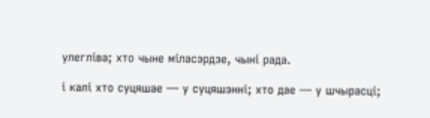улегліва; хто чыне міласэрдзе, чыні рада.

і калі хто суцяшае — у суцяшэнні; хто дае — у шчырасці;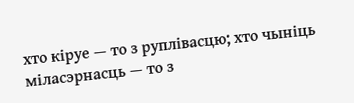хто кіруе — то з руплівасцю; хто чыніць міласэрнасць — то з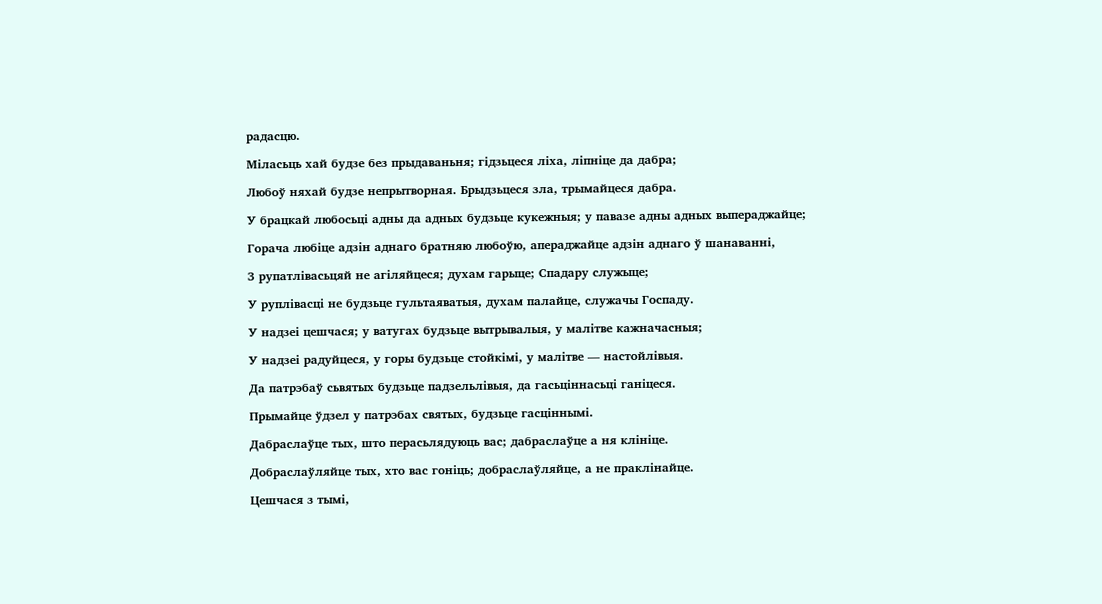радасцю.

Міласьць хай будзе без прыдаваньня; гідзьцеся ліха, ліпніце да дабра;

Любоў няхай будзе непрытворная. Брыдзьцеся зла, трымайцеся дабра.

У брацкай любосьці адны да адных будзьце кукежныя; у павазе адны адных выпераджайце;

Горача любіце адзін аднаго братняю любоўю, апераджайце адзін аднаго ў шанаванні,

З рупатлівасьцяй не агіляйцеся; духам гарыце; Спадару служыце;

У руплівасці не будзьце гультаяватыя, духам палайце, служачы Госпаду.

У надзеі цешчася; у ватугах будзьце вытрывалыя, у малітве кажначасныя;

У надзеі радуйцеся, у горы будзьце стойкімі, у малітве — настойлівыя.

Да патрэбаў сьвятых будзьце падзельлівыя, да гасьціннасьці ганіцеся.

Прымайце ўдзел у патрэбах святых, будзьце гасціннымі.

Дабраслаўце тых, што перасьлядуюць вас; дабраслаўце а ня клініце.

Добраслаўляйце тых, хто вас гоніць; добраслаўляйце, а не праклінайце.

Цешчася з тымі,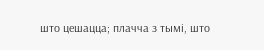што цешацца; плачча з тымі, што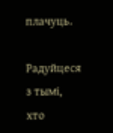плачуць.

Радуйцеся з тымі, хто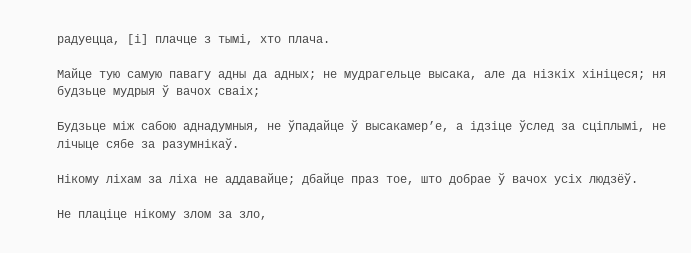радуецца, [і] плачце з тымі, хто плача.

Майце тую самую павагу адны да адных; не мудрагельце высака, але да нізкіх хініцеся; ня будзьце мудрыя ў вачох сваіх;

Будзьце між сабою аднадумныя, не ўпадайце ў высакамер’е, а ідзіце ўслед за сціплымі, не лічыце сябе за разумнікаў.

Нікому ліхам за ліха не аддавайце; дбайце праз тое, што добрае ў вачох усіх людзёў.

Не плаціце нікому злом за зло,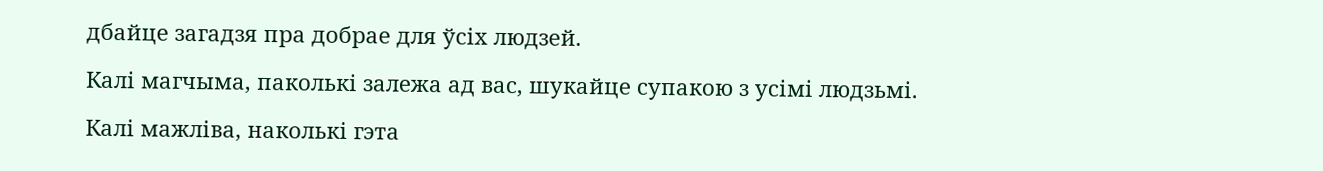дбайце загадзя пра добрае для ўсіх людзей.

Калі магчыма, паколькі залежа ад вас, шукайце супакою з усімі людзьмі.

Калі мажліва, наколькі гэта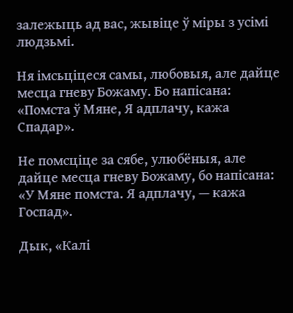залежыць ад вас, жывіце ў міры з усімі людзьмі.

Ня імсьціцеся самы, любовыя, але дайце месца гневу Божаму. Бо напісана: «Помста ў Мяне, Я адплачу, кажа Спадар».

Не помсціце за сябе, улюбёныя, але дайце месца гневу Божаму, бо напісана: «У Мяне помста. Я адплачу, — кажа Госпад».

Дык, «Калі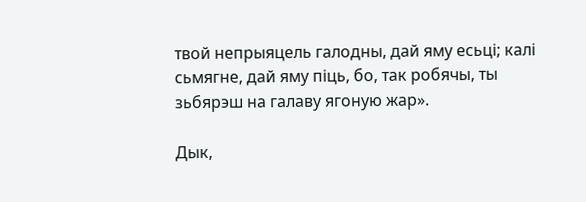твой непрыяцель галодны, дай яму есьці; калі сьмягне, дай яму піць, бо, так робячы, ты зьбярэш на галаву ягоную жар».

Дык,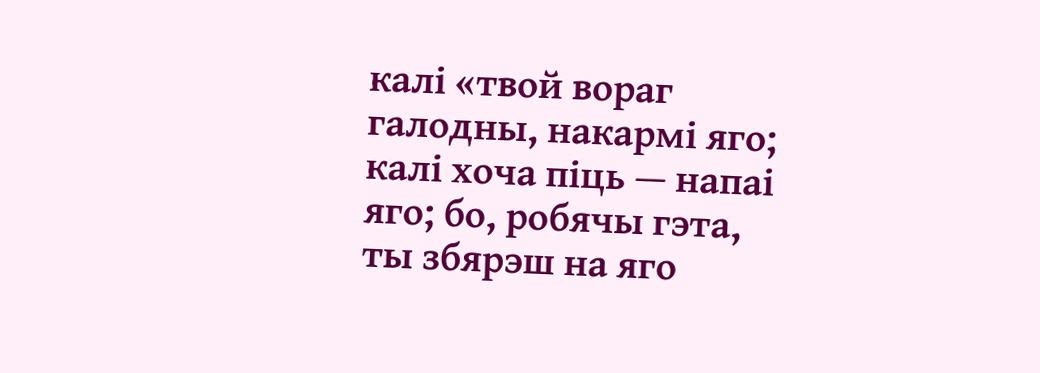калі «твой вораг галодны, накармі яго; калі хоча піць — напаі яго; бо, робячы гэта, ты збярэш на яго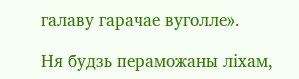галаву гарачае вуголле».

Ня будзь пераможаны ліхам,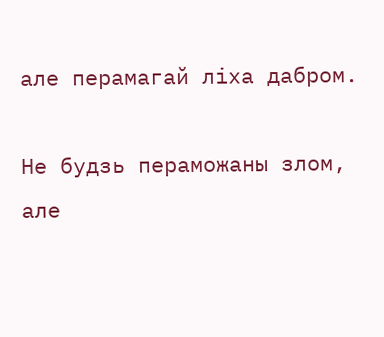але перамагай ліха дабром.

Не будзь пераможаны злом, але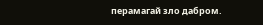перамагай зло дабром.